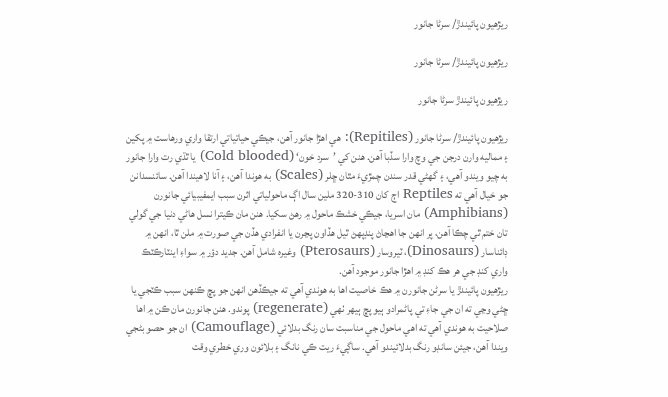ريڙهيون پائيندڙ/ سرڻا جانور

ريڙهيون پائيندڙ/ سرڻا جانور

ريڙهيون پائيندڙ سرڻا جانور

ريڙهيون پائيندڙ/ سرڻا جانور (Repitiles): هي اهڙا جانور آهن، جيڪي حياتياتي ارتقا واري ورهاست ۾ پکين ۽ مماليه وارن درجن جي وچ وارا سڏبا آهن. هنن کي ’سرد خون‘ (Cold blooded) يا ٿڌي رت وارا جانور به چيو ويندو آهي، ۽ گهڻي قدر سندن چمڙيءَ مٿان ڇلر (Scales) به هوندا آهن، ۽ آنا لاهيندا آهن. سائنسدانن جو خيال آهي ته Reptiles اڄ کان 310-320 ملين سال اڳ ماحولياتي اثرن سبب ايمفيبيائي جانورن (Amphibians) مان اسريا، جيڪي خشڪ ماحول ۾ رهڻ سکيا. هنن مان ڪيترا نسل هاڻي دنيا جي گولي تان ختم ٿي چڪا آهن، پر انهن جا اهڃاڻ پنڊپهڻ ٿيل هڏاون پڃرن يا انفرادي هڏن جي صورت ۾ ملن ٿا، انهن ۾ ڊائناسار (Dinosaurs)، ٽيروسار (Pterosaurs) وغيره شامل آهن. جديد دؤر ۾ سواءِ اينٽارڪٽڪ واري کنڊ جي هر هڪ کنڊ ۾ اهڙا جانور موجود آهن.
ريڙهيون پائيندڙ يا سرڻن جانورن ۾ هڪ خاصيت اها به هوندي آهي ته جيڪڏهن انهن جو پڇ ڪنهن سبب ڪٽجي يا ڇڻي وڃي ته ان جي جاءِ تي پاڻمرادو ٻيو پڇ ٻيهر ٺهي (regenerate) پوندو. هنن جانورن مان ڪن ۾ اها صلاحيت به هوندي آهي ته اهي ماحول جي مناسبت سان رنگ بدلائي (Camouflage) ان جو حصو بڻجي ويندا آهن، جيئن سانڊو رنگ بدلائيندو آهي. ساڳيءَ ريت ڪي نانگ ۽ بلائون وري خطري وقت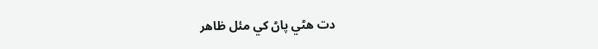دت هڻي پاڻ کي مئل ظاهر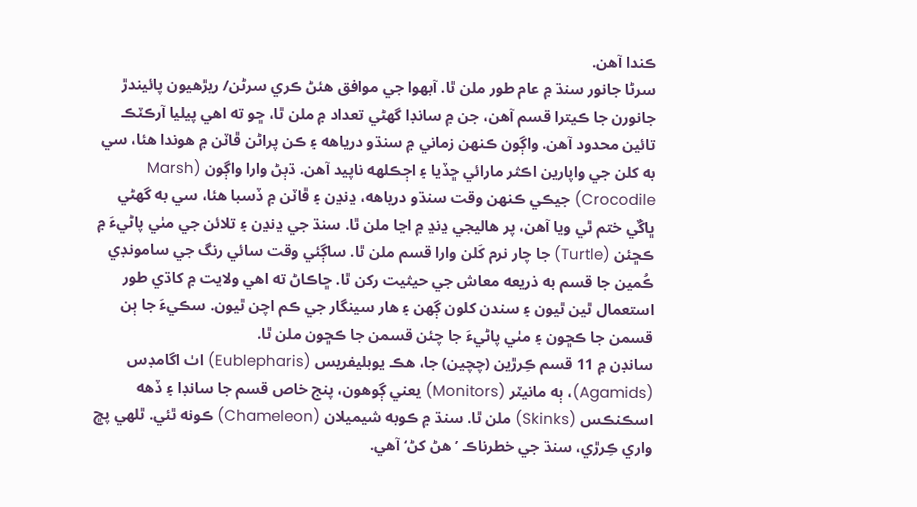ڪندا آهن.
سرڻا جانور سنڌ ۾ عام طور ملن ٿا. آبهوا جي موافق هئڻ ڪري سرڻن/ ريڙهيون پائيندڙ جانورن جا ڪيترا قسم آهن، جن ۾ سانڊا گهڻي تعداد ۾ ملن ٿا، ڇو ته اهي پيليا آرڪٽڪ تائين محدود آهن. واڳون ڪنهن زماني ۾ سنڌو درياهه ۽ ڪن پراڻن ڦاٽن ۾ هوندا هئا، سي به کلن جي واپارين اڪثر مارائي ڇڏيا ۽ اڄڪلهه ناپيد آهن. ڌٻڻ وارا واڳون (Marsh Crocodile) جيڪي ڪنهن وقت سنڌو درياهه، ڍنڍن ۽ ڦاٽن ۾ ڏسبا هئا، سي به گهڻي ڀاڱي ختم ٿي ويا آهن، پر هاليجي ڍنڍ ۾ اڃا ملن ٿا. سنڌ جي ڍنڍن ۽ تلائن جي مٺي پاڻيءَ ۾ ڪڇئن (Turtle) جا چار نرم کَلن وارا قسم ملن ٿا. ساڳئي وقت سائي رنگ جي سامونڊي ڪُمين جا قسم به ذريعه معاش جي حيثيت رکن ٿا. ڇاڪاڻ ته اهي ولايت ۾ کاڌي طور استعمال ٿين ٿيون ۽ سندن کلون ڳهن ۽ هار سينگار جي ڪم اچن ٿيون. سڪيءَ جا ٻن قسمن جا ڪڇون ۽ مٺي پاڻيءَ جا چئن قسمن جا ڪڇون ملن ٿا.
سانڊن ۾ 11 قسم ڪِرڙين (چچين) جا، هڪ يوبليفريس (Eublepharis) اٺ اگامڊس (Agamids)، ٻه مانيٽر (Monitors) يعني ڳوهون، پنج خاص قسم جا سانڊا ۽ ڏهه اسڪنڪس (Skinks) ملن ٿا. سنڌ ۾ ڪوبه شيميلان (Chameleon) ڪونه ٿئي. ٿلهي پڇ واري ڪِرڙي، سنڌ جي خطرناڪ ’هڻ کڻ‘ آهي.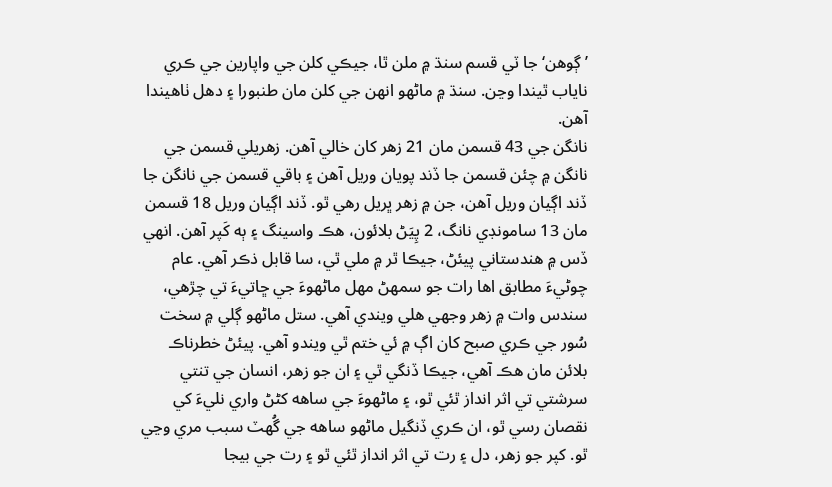’ڳوهن‘ جا ٽي قسم سنڌ ۾ ملن ٿا، جيڪي کلن جي واپارين جي ڪري ناياب ٿيندا وڃن. سنڌ ۾ ماڻهو انهن جي کلن مان طنبورا ۽ دهل ٺاهيندا آهن.
نانگن جي 43 قسمن مان 21 زهر کان خالي آهن. زهريلي قسمن جي نانگن ۾ چئن قسمن جا ڏند پويان وريل آهن ۽ باقي قسمن جي نانگن جا ڏند اڳيان وريل آهن، جن ۾ زهر ڀريل رهي ٿو. ڏند اڳيان وريل 18 قسمن مان 13 سامونڊي نانگ، 2 پِيَڻ بلائون، هڪ واسينگ ۽ ٻه کَپر آهن. انهي ڏس ۾ هندستاني پيئڻ، جيڪا ٿر ۾ ملي ٿي، سا قابل ذڪر آهي. عام چوڻيءَ مطابق اها رات جو سمهڻ مهل ماڻهوءَ جي ڇاتيءَ تي چڙهي، سندس وات ۾ زهر وجهي هلي ويندي آهي. ستل ماڻهو ڳلي ۾ سخت سُور جي ڪري صبح کان اڳ ۾ ئي ختم ٿي ويندو آهي. پيئڻ خطرناڪ بلائن مان هڪ آهي، جيڪا ڏنگي ٿي ۽ ان جو زهر، انسان جي تنتي سرشتي تي اثر انداز ٿئي ٿو، ۽ ماڻهوءَ جي ساهه کڻڻ واري نليءَ کي نقصان رسي ٿو، ان ڪري ڏنگيل ماڻهو ساهه جي گُهٽ سبب مري وڃي ٿو. کپر جو زهر، دل ۽ رت تي اثر انداز ٿئي ٿو ۽ رت جي بيجا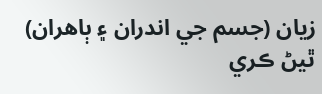زيان (جسم جي اندران ۽ ٻاهران) ٿيڻ ڪري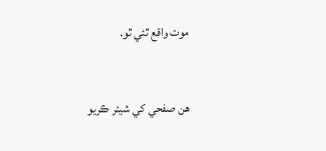موت واقع ٿئي ٿو.


هن صفحي کي شيئر ڪريو